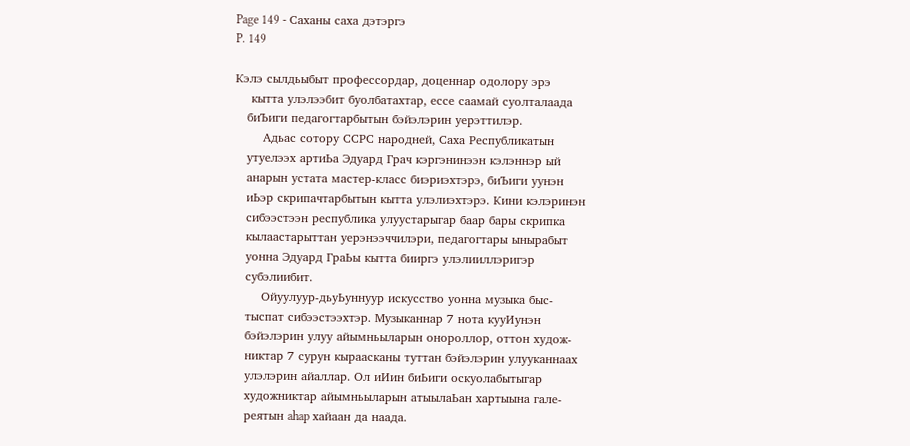Page 149 - Саханы саха дэтэргэ
P. 149

Кэлэ сылдьыбыт профессордар, доценнар одолору эрэ
    кытта улэлээбит буолбатахтар, ессе саамай суолталаада
   биЪиги педагогтарбытын бэйэлэрин уерэттилэр.
       Адьас сотору ССРС народней, Саха Республикатын
   утуелээх артиЬа Эдуард Грач кэргэнинээн кэлэннэр ый
   анарын устата мастер-класс биэриэхтэрэ, биЪиги уунэн
   иЬэр скрипачтарбытын кытта улэлиэхтэрэ. Кини кэлэринэн
   сибээстээн республика улуустарыгар баар бары скрипка
   кылаастарыттан уерэнээччилэри, педагогтары ынырабыт
   уонна Эдуард ГраЬы кытта бииргэ улэлииллэригэр
   субэлиибит.
       Ойуулуур-дьуЬуннуур искусство уонна музыка быс-
   тыспат сибээстээхтэр. Музыканнар 7 нота кууИунэн
   бэйэлэрин улуу айымньыларын онороллор, оттон худож-
   никтар 7 сурун кыраасканы туттан бэйэлэрин улууканнаах
   улэлэрин айаллар. Ол иИин биЬиги оскуолабытыгар
   художниктар айымньыларын атыылаЬан хартыына гале-
   реятын ahap хайаан да наада.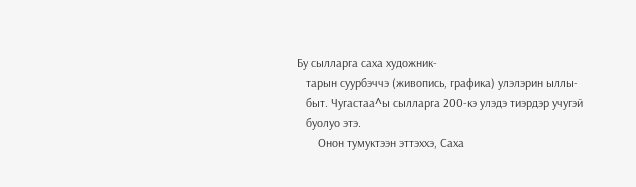Бу сылларга саха художник-
   тарын суурбэччэ (живопись, графика) улэлэрин ыллы-
   быт. Чугастаа^ы сылларга 200-кэ улэдэ тиэрдэр учугэй
   буолуо этэ.
       Онон тумуктээн эттэххэ, Саха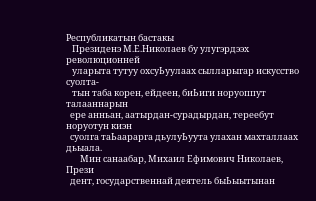Республикатын бастакы
   Президенэ М.Е.Николаев бу улугэрдээх революционней
   уларыта тутуу охсуЬуулаах сылларыгар искусство суолта-
   тын таба корен, ейдеен, биЬиги норуоппут талааннарын
  ере анньан, аатырдан-сурадырдан, тереебут норуотун киэн
  суолга таЬаарарга дьулуЬуута улахан махталлаах дьыала.
       Мин санаабар, Михаил Ефимович Николаев, Прези
  дент, государственнай деятель быЬыытынан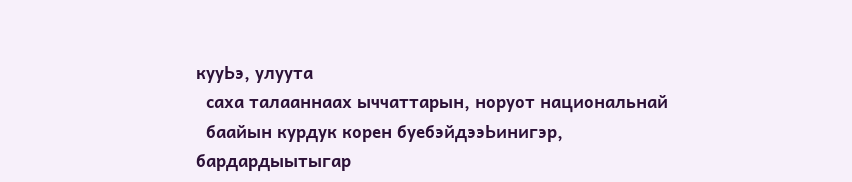кууЬэ, улуута
  саха талааннаах ыччаттарын, норуот национальнай
  баайын курдук корен буебэйдээЬинигэр, бардардыытыгар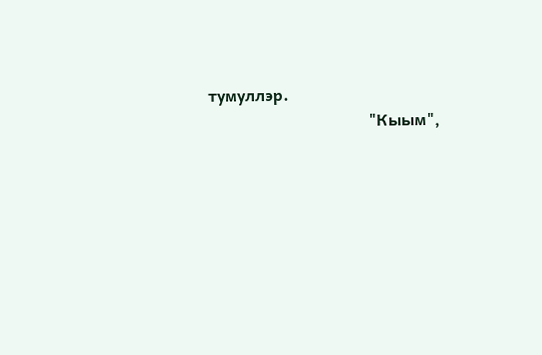тумуллэр.
                                        "Кыым",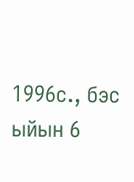1996с., бэс ыйын 6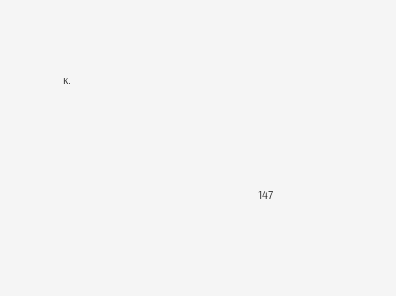к.





                                                                 147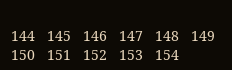144   145   146   147   148   149   150   151   152   153   154